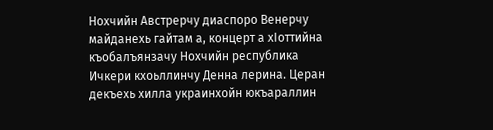Нохчийн Австрерчу диаспоро Венерчу майданехь гайтам а, концерт а хIоттийна къобалъянзачу Нохчийн республика Ичкери кхоьллинчу Денна лерина. Церан декъехь хилла украинхойн юкъараллин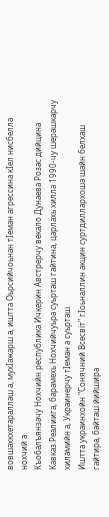вовшахкхетараллаш а, мухIажарш а, иштта Оьрсийчоьнан тIеман агрессина кIел нисбелла нохчий а.
Къобалъянзачу Нохчийн республика Ичкерин Австрерчу векало Дунаева Розас дийцина Кавказ.Реалиига, барамехь Нохчийчуьра суьрташ гайтина, царлахь хилла 1990-чу шерашкарчу хиламийн а, Украинерчу тIеман а суьрташ.
Иштта украинхойн "Сонячний Всесвіт" гIоьналлин акцин суртдиллархоша шайн белхаш гайтира, байташ йийшира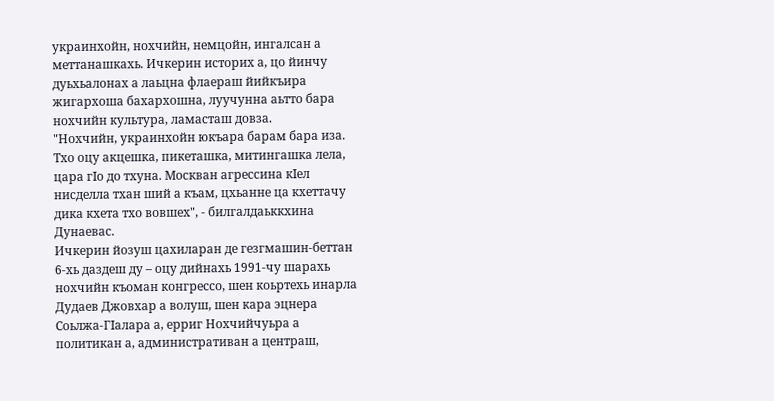украинхойн, нохчийн, немцойн, ингалсан а меттанашкахь. Ичкерин историх а, цо йинчу дуьхьалонах а лаьцна флаераш йийкъира жигархоша бахархошна, луучунна аьтто бара нохчийн культура, ламасташ довза.
"Нохчийн, украинхойн юкъара барам бара иза. Тхо оцу акцешка, пикеташка, митингашка лела, цара гIо до тхуна. Москван агрессина кIел нисделла тхан ший а къам, цхьанне ца кхеттачу дика кхета тхо вовшех", - билгалдаьккхина Дунаевас.
Ичкерин йозуш цахиларан де гезгмашин-беттан 6-хь даздеш ду – оцу дийнахь 1991-чу шарахь нохчийн къоман конгрессо, шен коьртехь инарла Дудаев Джовхар а волуш, шен кара эцнера Соьлжа-ГIалара а, ерриг Нохчийчуьра а политикан а, административан а центраш,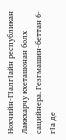Нохчийн-ГIалгIайн республикан Лаккхарчу кхеташонан болх сацийнера. Гезгмашин-беттан 6-гIа де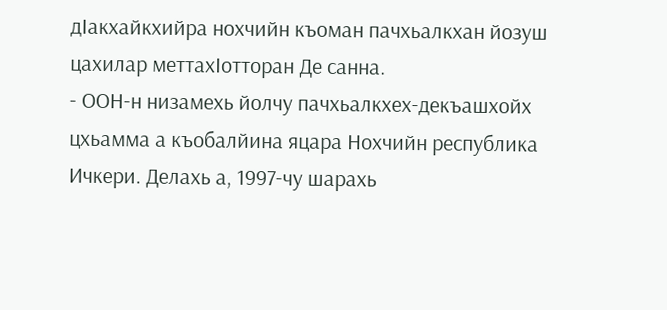дIакхайкхийра нохчийн къоман пачхьалкхан йозуш цахилар меттахIотторан Де санна.
- ООН-н низамехь йолчу пачхьалкхех-декъашхойх цхьамма а къобалйина яцара Нохчийн республика Ичкери. Делахь а, 1997-чу шарахь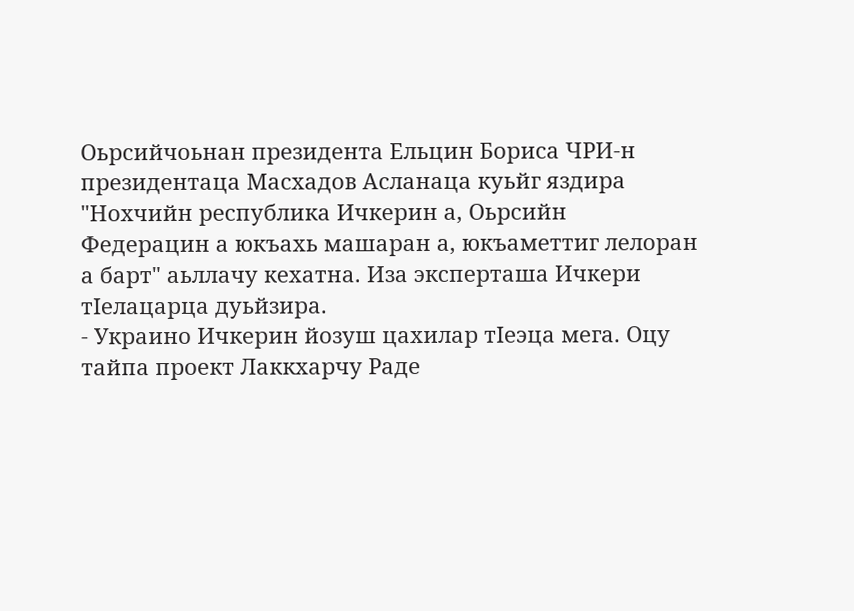Оьрсийчоьнан президента Ельцин Бориса ЧРИ-н президентаца Масхадов Асланаца куьйг яздира "Нохчийн республика Ичкерин а, Оьрсийн Федерацин а юкъахь машаран а, юкъаметтиг лелоран а барт" аьллачу кехатна. Иза эксперташа Ичкери тIелацарца дуьйзира.
- Украино Ичкерин йозуш цахилар тIеэца мега. Оцу тайпа проект Лаккхарчу Раде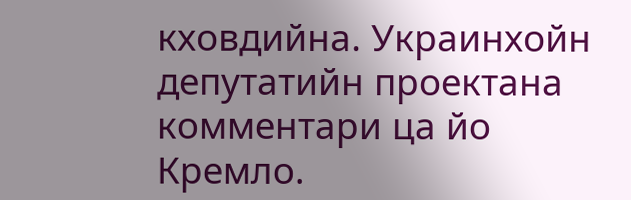кховдийна. Украинхойн депутатийн проектана комментари ца йо Кремло.